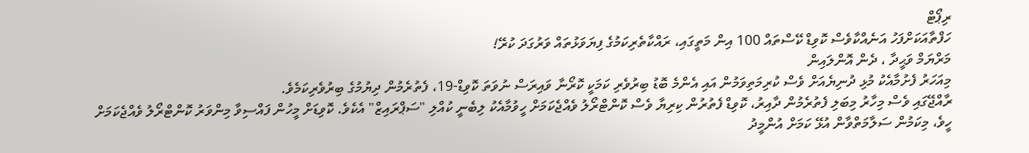ރިޕޯޓް
ހަފްތާއަކަށްފަހު އަނެއްކާވެސް ކޮވިޑް ކޭސްތައް 100 އިން މަތީގައި، ރައްކާތެރިކަމުގެ ފިޔަވަޅުތައް ވަރުގަދަ ކުރޭ!
މަރްޔަމް ވަޙީދާ ، ދެން އޮންލައިން
މިއަހަރު ފެށުމާއެކު މުޅި ދުނިޔެއަށް ވެސް ކުރިމަތިވަމުން އައި އެންމެ ބޮޑު ބިރުވެރި ކަމަކީ ކޮރޯނާ ވައިރަސް ނުވަތަ ކޮވިޑް-19، ފެތުރެމުން ދިޔުމުގެ ބިރުވެރިކަމެވެ.
ރާއްޖޭގައި ވެސް މިހާރު މިބަލި ފެތުރެމުން ދާއިރު، ކޮވިޑް ފެތުރުން ކިރިޔާ ވެސް ކޮންޓްރޯލު ވެއްޖެކަމަށް ހީވުމާއެކު ލިބެނީ ކުއްލި "ސަޕްރައިޒް" އެކެވެ. ކޮވިޑަށް މީހުން ފައްސިވާ މިންވަރު ކޮންޓްރޯލު ވެއްޖެކަމަށް ހީވެ، މިކަމުން ސަލާމަތްވާން އުޅޭ ކަމަށް އުންމީދު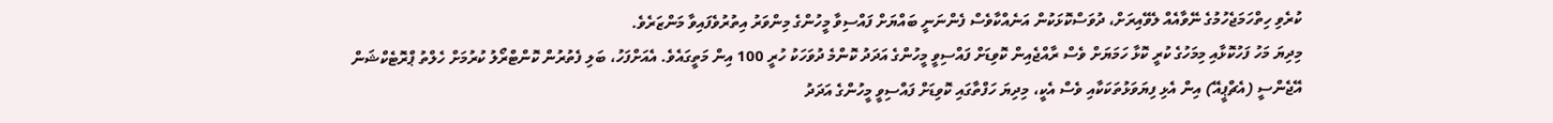ކުރެވި ހިތްހަމަޖެހުމުގެ ނޭވާއެއް ލެވޭއިރަށް، ދުވަސްކޮޅަކުން އަނެއްކާވެސް ފެންނަނީ ބައްޔަށް ފައްސިވާ މީހުންގެ މިންވަރު އިތުރުވެފައިވާ މަންޒަރެވެ.
މިދިޔަ މަހު ފަހުކޮޅާއި މިމަހުގެ ކުރީ ކޮޅާ ހަމަޔަށް ވެސް ރާއްޖެއިން ކޮވިޑަށް ފައްސިވީ މީހުންގެ އަދަދު ކޮންމެ ދުވަހަކު ހުރީ 100 އިން މަތީގައެވެ. އެއަށްފަހު، ބަލި ފެތުރުން ކޮންޓްރޯލު ކުރުމަށް ހެލްތު ޕްރޮޓެކްޝަން އޭޖެންސީ (އެޗްޕީއޭ) އިން އެޅި ފިޔަވަޅުތަކަކާއި ވެސް އެކީ، މިދިޔަ ހަފްތާގައި ކޮވިޑަށް ފައްސިވީ މީހުންގެ އަދަދު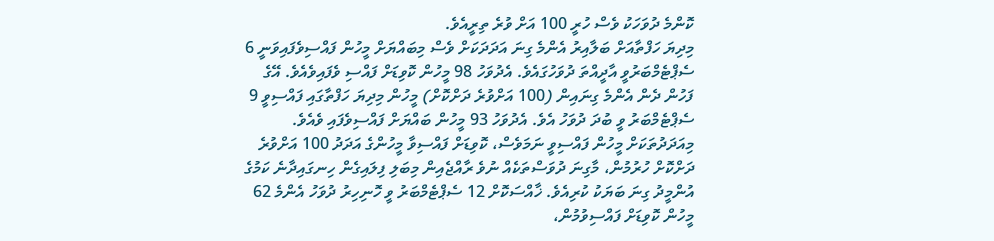ކޮންމެ ދުވަހަކު ވެސް ހުރީ 100 އަށް ވުރެ ތިރީއެވެ.
މިދިޔަ ހަފްތާއަށް ބަލާއިރު އެންމެ ގިނަ އަދަދަކަށް ވެސް މިބައްޔަށް މީހުން ފައްސިވެފައިވަނީ 6 ސެޕްޓެމްބަރުވީ އާދީއްތަ ދުވަހުގައެވެ. އެދުވަހު 98 މީހުން ކޮވިޑަށް ފައްސި ވެފައިވެއެވެ. އޭގެ ފަހުން ދެން އެންމެ ގިނައިން (100 އަށްވުރެ ދަށްކޮށް) މީހުން މިދިޔަ ހަފްތާގައި ފައްސިވީ 9 ސެޕްޓެމްބަރު ވީ ބުދަ ދުވަހު އެވެ. އެދުވަހު 93 މީހުން ބައްޔަށް ފައްސިވެފައި ވެއެވެ.
މިއަދަދުތަކަށް މީހުން ފައްސިވީ ނަމަވެސް، ކޮވިޑަށް ފައްސިވާ މީހުންގެ އަދަދު 100 އަށްވުރެ ދަށްކޮށް ހުރުމުން، މާގިނަ ދުވަސްތަކެއް ނުވެ ރާއްޖެއިން މިބަލި ފިލައިގެން ހިނގައިދާނެ ކަމުގެ އުންމީދު ގިނަ ބަޔަކު ކުރިއެވެ. ޚާއްސަކޮށް 12 ސެޕްޓެމްބަރު ވީ ހޮނިހިރު ދުވަހު އެންމެ 62 މީހުން ކޮވިޑަށް ފައްސިވުމުން،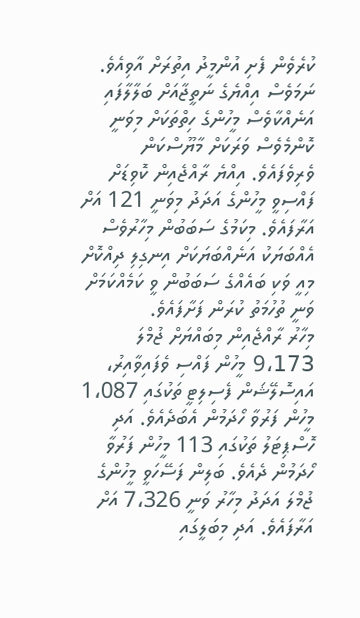ކުރެވެން ފެށި އުންމީދު އިތުރަށް އާވިއެވެ.
ނަމަވެސް އިއްޔެގެ ނަތީޖާއަށް ބަލާލާފައި އަނެއްކާވެސް މީހުންގެ ހިތްތަކަށް މިވަނީ ކޮންމެވެސް ވަރަކަށް މާޔޫސްކަން ވެރިވެފައެވެ. އިއްޔެ ރާއްޖެއިން ކޮވިޑަށް ފައްސިވީ މީހުންގެ އަދަދު މިވަނީ 121 އަށް އަރާފައެވެ. މިކަމުގެ ސަބަބުން މިހާރުވެސް އެއްބަޔަކު އަނެއްބަޔަކަށް އިނގިލި ދިއްކޮށް މިއީ ވަކި ބައެއްގެ ސަބަބުން ވީ ކަމެއްކަމަށް ވަނީ ތުހުމަތު ކުރަން ފަށާފައެވެ.
މިހާރު ރާއްޖެއިން މިބައްޔަށް ޖުމްލަ 9،173 މީހުން ފައްސި ވެފައިވާއިރު، އައިސޮލޭޝަން ފެސިލިޓީ ތަކުގައި 1،087 މީހުން ފަރުވާ ހޯދަމުން އެބަދެއެވެ. އަދި ހޮސްޕިޓަލު ތަކުގައި 113 މީހުން ފަރުވާ ހޯދަމުން ދެއެވެ. ބަލިން ފަސޭހަވީ މީހުންގެ ޖުމްލަ އަދަދު މިހާރު ވަނީ 7،326 އަށް އަރާފައެވެ. އަދި މިބަލީގައި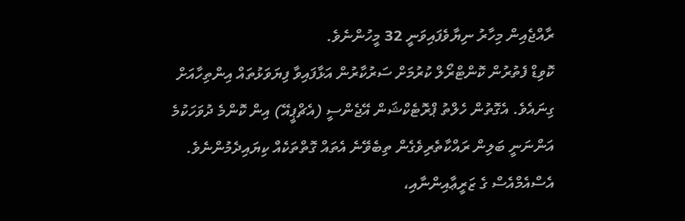ރާއްޖެއިން މިހާރު ނިޔާވެފައިވަނީ 32 މީހުންނެވެ.
ކޮވިޑް ފެތުރުން ކޮންޓްރޯލް ކުރުމަށް ސަރުކާރުން އަޅާފައިވާ ފިޔަވަޅުތައް އިންތިހާއަށް ގިނައެވެ. އެގޮތުން ހެލްތު ޕްރޮޓެކްޝަން އޭޖެންސީ (އެޗްޕީއޭ) އިން ކޮންމެ ދުވަހަކުމެ އަންނަނީ ބަލިން ރައްކާތެރިވެގެން ތިބެވޭނެ އެތައް ގޮތްތަކެއް ކިޔައިދެމުންނެވެ. އެސްއެމްއެސް ގެ ޒަރީޢާއިންނާއި،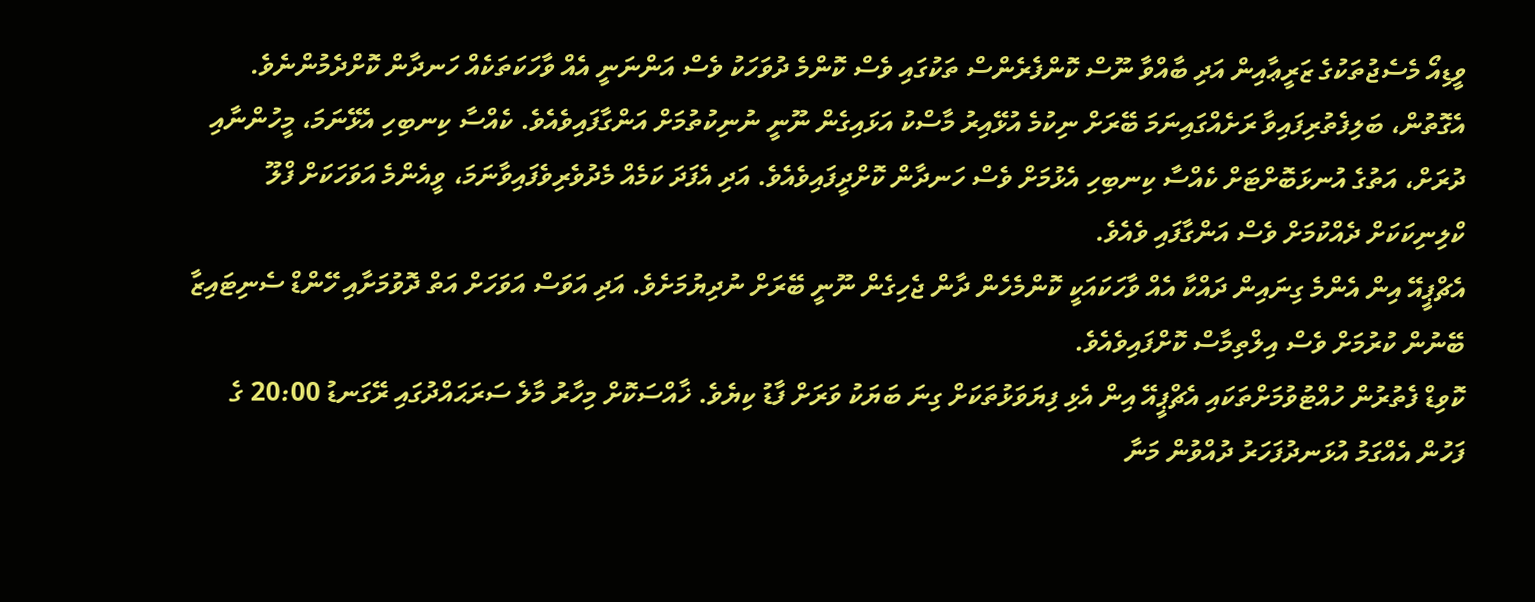ވީޑިއޯ މެސެޖުތަކުގެ ޒަރީޢާއިން އަދި ބާއްވާ ނޫސް ކޮންފެރެންސް ތަކުގައި ވެސް ކޮންމެ ދުވަހަކު ވެސް އަންނަނީ އެއް ވާހަކަތަކެއް ހަނދާން ކޮށްދެމުންނެވެ.
އެގޮތުން، ބަލިފެތުރިފައިވާ ރަށެއްގައިނަމަ ބޭރަށް ނިކުމެ އުޅޭއިރު މާސްކު އަޅައިގެން ނޫނީ ނުނިކުތުމަށް އަންގާފައިވެއެވެ. ކެއްސާ ކިނބިހި އެޅޭނަމަ، މީހުންނާއި ދުރަށް، އަތުގެ އުނޅަބޮށްޓަށް ކެއްސާ ކިނބިހި އެޅުމަށް ވެސް ހަނދާން ކޮށްދީފައިވެއެވެ. އަދި އެފަދަ ކަމެއް މެދުވެރިވެފައިވާނަމަ، ވީއެންމެ އަވަހަކަށް ފްލޫ ކްލިނިކަކަށް ދެއްކުމަށް ވެސް އަންގާފައި ވެއެވެ.
އެޗްޕީއޭ އިން އެންމެ ގިނައިން ދައްކާ އެއް ވާހަކައަކީ ކޮންމެހެން ދާން ޖެހިގެން ނޫނީ ބޭރަށް ނުދިޔުމަށެވެ. އަދި އަވަސް އަވަހަށް އަތް ދޮވުމަށާއި ހޭންޑް ސެނިޓައިޒާ ބޭނުން ކުރުމަށް ވެސް އިލްތިމާސް ކޮށްފައިވެއެވެ.
ކޮވިޑް ފެތުރުން ހުއްޓުވުމަށްތަކައި އެޗްޕީއޭ އިން އެޅި ފިޔަވަޅުތަކަށް ގިނަ ބަޔަކު ވަރަށް ފާޑު ކިޔެވެ. ޚާއްސަކޮށް މިހާރު މާލެ ސަރަޙައްދުގައި ރޭގަނޑު 20:00 ގެ ފަހުން އެއްގަމު އުޅަނދުފަހަރު ދުއްވުން މަނާ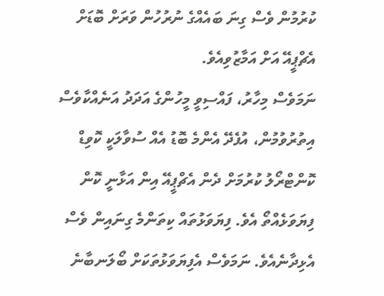ކުރުމުން ވެސް ގިނަ ބައެއްގެ ނުރުހުން ވަރަށް ބޮޑަށް އެޗްޕީއޭ އަށް އަމާޒުވިއެވެ.
ނަމަވެސް މިހާރު، ފައްސިވީ މީހުންގެ އަދަދު އަނެއްކާވެސް އިތުރުވުމުން، އުފެދޭ އެންމެ ބޮޑު އެއް ސުވާލަކީ ކޮވިޑް ކޮންޓްރޯލު ކުރުމަށް ދެން އެޗްޕީއޭ އިން އަޅާނީ ކޮން ފިޔަވަޅެއްތޯ އެވެ. ފިޔަވަޅުތައް ކިތަންމެ ގިނައިން ވެސް އެޅިދާނެއެވެ. ނަމަވެސް އެފިޔަވަޅުތަކަށް ބޯލަނބާނެ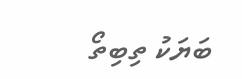ބަޔަކު ތިބިތޯ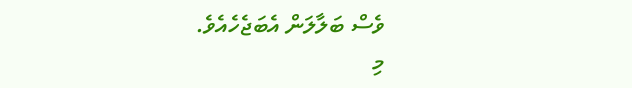ވެސް ބަލާލަން އެބަޖެހެއެވެ.
މި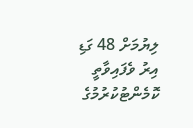ލިޔުމަށް 48 ގަޑި އިރު ވެފައިވާތީ ކޮމެންޓުކުރުމުގެ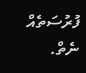ފުރުސަތެއް ނެތް.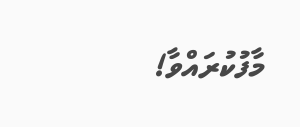މާފުކުރައްވާ!